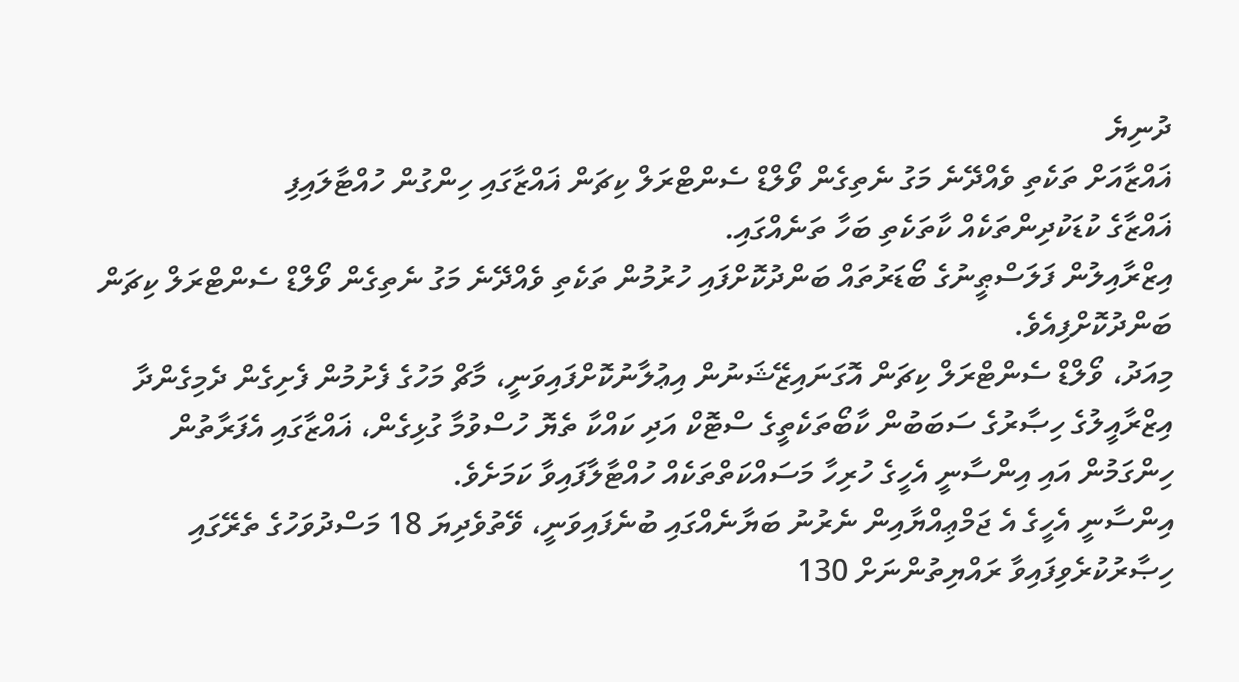ދުނިޔެ
ޣައްޒާއަށް ތަކެތި ވެއްދޭނެ މަގު ނެތިގެން ވޯލްޑް ސެންޓްރަލް ކިޗަން ޣައްޒާގައި ހިންގުން ހުއްޓާލައިފި
ޣައްޒާގެ ކުޑަކުދިންތަކެއް ކާތަކެތި ބަހާ ތަނެއްގައި.
އިޒްރާއިލުން ފަލަސްޠީނުގެ ބޯޑަރުތައް ބަންދުކޮށްފައި ހުރުމުން ތަކެތި ވެއްދޭނެ މަގު ނެތިގެން ވޯލްޑް ސެންޓްރަލް ކިޗަން ބަންދުކޮށްފިއެވެ.
މިއަދު، ވޯލްޑް ސެންޓްރަލް ކިޗަން އޮގަނައިޒޭޝަނުން އިޢުލާނުކޮށްފައިވަނީ، މާޗް މަހުގެ ފެށުމުން ފެށިގެން ދެމިގެންދާ އިޒްރާއީލުގެ ހިޞާރުގެ ސަބަބުން ކާބޯތަކެތީގެ ސްޓޮކް އަދި ކައްކާ ތެޔޮ ހުސްވުމާ ގުޅިގެން، ޣައްޒާގައި އެފަރާތުން ހިންގަމުން އައި އިންސާނީ އެހީގެ ހުރިހާ މަސައްކަތްތަކެއް ހުއްޓާލާފައިވާ ކަމަށެވެ.
އިންސާނީ އެހީގެ އެ ޖަމްޢިއްޔާއިން ނެރުނު ބަޔާނެއްގައި ބުނެފައިވަނީ، ވޭތުވެދިޔަ 18 މަސްދުވަހުގެ ތެރޭގައި ހިޞާރުކުރެވިފައިވާ ރައްޔިތުންނަށް 130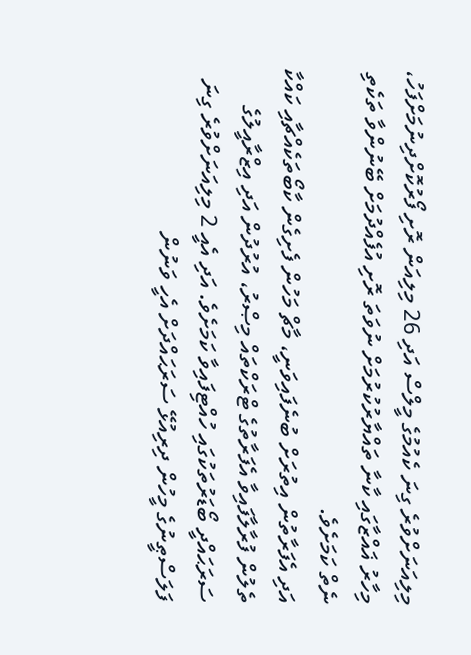މިލިއަނަށްވުރެ ގިނަ ކެއުމުގެ މީލްސް އަދި 26 މިލިއަން ރޮށި ފޯރުކޮށްދިނުމަށްފަހު، މިހާރު ޣައްޒާގައި ކާނާ ތައްޔާރުކުރުމަށް ނުވަތަ ރޮށި އުފެއްދުމަށް ބޭނުންވާ ތަކެތި ނެތް ކަމަށެވެ.
އަދި އެފަރާތުން އިތުރަށް ބުނެފައިވަނީ، މާޗް މަހުން ފެށިގެން ކާބޯތަކެއްޗާއި ކައްކާ ތެލުން ފުރާލާފައިވާ އެފަރާތުގެ ޓްރަކްތައް މިޞްރު، އުރުދުން އަދި އިޒްރާއީލުގެ ސަރަޙައްދީ ބޯޑަރުތަކުގައި ހުއްޓިފައިވާ ކަމަށެވެ. އަދި އެއީ 2 މިލިއަނަށްވުރެ ގިނަ ފަލަސްޠީނުގެ މީހުން ދިރިއުޅޭ ސަރަޙައްދަށް އެހީ ވަނުން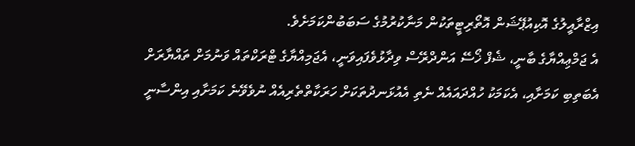އިޒްރާއީލުގެ އޮކިއުޕޭޝަން އޮތޯރިޓީތަކުން މަނާކުރުމުގެ ސަބަބުންކަމަށެވެ.
އެ ޖަމްޢިއްޔާގެ ބާނީ، ޝެފް ޚޯސޭ އަންދްރޭސް ވިދާޅުވެފައިވަނީ، އެޖަމިއްޔާގެ ޓްރަކްތައް ވަނުމަށް ތައްޔާރަށް އެބަތިބި ކަމަށާއި، އެކަމަކު ހުއްދައައެއް ނެތި އެއުޅަނދުތަކަށް ހަރަކާތްތެރިއެއް ނުވެވޭނެ ކަމަށާއި އިންސާނީ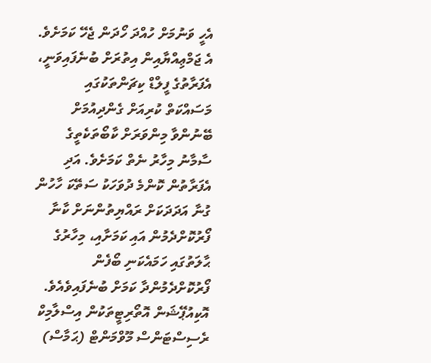އެހީ ވަނުމަށް ހުއްދަ ހޯދަން ޖެހޭ ކަމަށެވެ.
އެ ޖަމްޢިއްޔާއިން އިތުރަށް ބުނެފައިވަނީ، އެފަރާތުގެ ފީލްޑް ކިޗަންތަކުގައި މަސައްކަތް ކުރިއަށް ގެންދިއުމަށް ބޭނުންވާ މިންވަރަށް ކާބޯތަކެތީގެ ސާމާނު މިހާރު ނެތް ކަމަށެވެ. އަދި އެފަރާތުން ކޮންމެ ދުވަހަކު ސަތޭކަ ހާހުން ގުނާ އަދަދަކަށް ރައްޔިތުންނަށް ކާނާ ފޯރުކޮށްދެމުން އައި ކަމަށާއި، މިހާރުގެ ޙާލަތުގައި ހަމައެކަނި ބޯފެން ފޯރުކޮށްދެމުންދާ ކަމަށް ބުނެފައިވެއެވެ.
އޮކިއުޕޭޝަން އޮތޯރިޓީތަކުން އިސްލާމިކް ރެސިސްޓަންސް މޫވްމަންޓް (ޙަމާސް)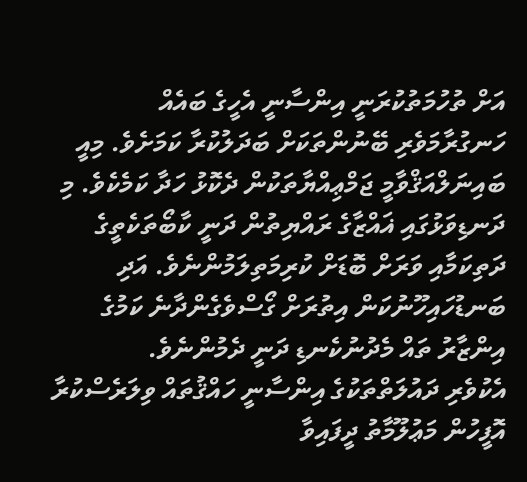އަށް ތުހުމަތުކުރަނީ އިންސާނީ އެހީގެ ބައެއް ހަނގުރާމަވެރި ބޭނުންތަކަށް ބަދަލުކުރާ ކަމަށެވެ. މިއީ ބައިނަލްއަޤްވާމީ ޖަމްޢިއްޔާތަކުން ދެކޮޅު ހަދާ ކަމެކެވެ. މި ދަނޑިވަޅުގައި ޣައްޒާގެ ރައްޔިތުން ދަނީ ކާބޯތަކެތީގެ ދަތިކަމާއި ވަރަށް ބޮޑަށް ކުރިމަތިލަމުންނެވެ. އަދި ބަނޑުހައިހޫނުކަން އިތުރަށް ގޯސްވެގެންދާނެ ކަމުގެ އިންޒާރު ތައް މެދުނުކެނޑި ދަނީ ދެމުންނެވެ.
އެކުވެރި ދައުލަތްތަކުގެ އިންސާނީ ހައްޤުތައް ވިލަރެސްކުރާ އޮފީހުން މަޢުލޫމާތު ދީފައިވާ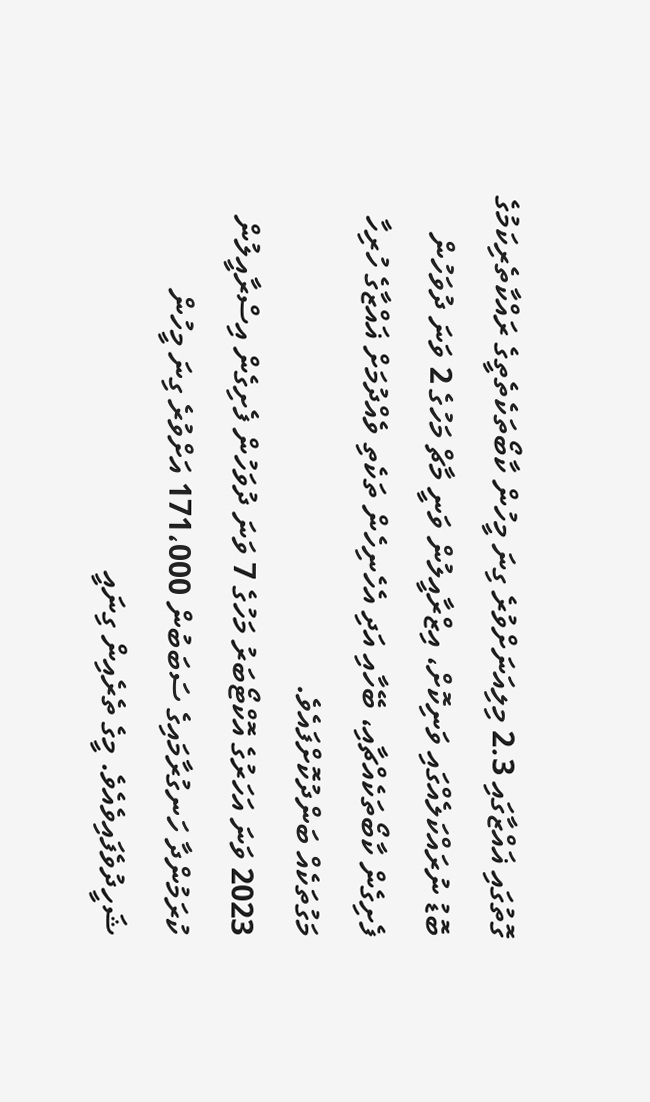ގޮތުގައި ޣައްޒާގައި 2.3 މިލިއަނަށްވުރެ ގިނަ މީހުން ކާބޯތަކެތެތީގެ ރައްކާތެރިކަމުގެ ބޮޑު ނުރައްކަލެއްގައި ވަނިކޮށް، އިޒްރާއީލުން ވަނީ މާޗް މަހުގެ 2 ވަނަ ދުވަހުން ފެށިގެން ކާބޯތަކެއްޗާއި، ބޭހާއި އަދި އެހެނިހެން ތަކެތި ވެއްދުމަށް ޣައްޒާގެ ހުރިހާ މަގުތަކެއް ބަންދުކޮށްފައެވެ.
2023 ވަނަ އަހަރުގެ އޮކްޓޯބަރު މަހުގެ 7 ވަނަ ދުވަހުން ފެށިގެން އިސްރާއީލުން ކުރަމުންދާ ހަނގުރާމައިގެ ސަބަބުން 171،000 އަށްވުރެ ގިނަ މީހުން ޝަހީދުވެފައިވެއެވެ. މީގެ ތެރެއިން ގިނައީ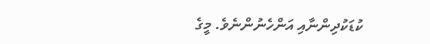ކުޑަކުދިންނާއި އަންހެނުންނެވެ. މީގެ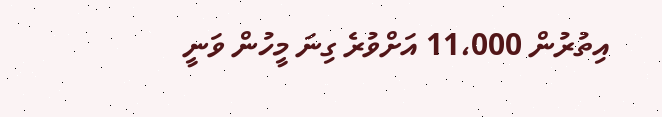އިތުރުން 11،000 އަށްވުރެ ގިނަ މީހުން ވަނީ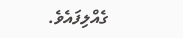ގެއްލިފައެވެ.